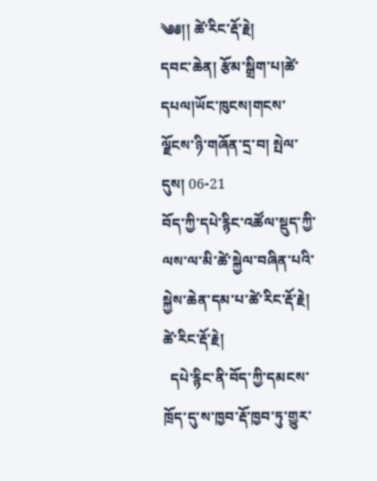༄༅།། ཚེ་རིང་རྡོ་རྗེ།
དབང་ཆེན། རྩོམ་སྒྲིག་པ།ཚེ་དཔལ།ཡོང་ཁུངས།གངས་ལྗོངས་ཉི་གཞོན་དྲ་བ། སྤེལ་དུས། 06-21
བོད་ཀྱི་དཔེ་རྙིང་འཚོལ་སྡུད་ཀྱི་ལས་ལ་མི་ཚེ་སྐྱེལ་བཞིན་པའི་སྐྱེས་ཆེན་དམ་པ་ཚེ་རིང་རྡོ་རྗེ།
ཚེ་རིང་རྡོ་རྗེ།
  དཔེ་རྙིང་ནི་བོད་ཀྱི་དམངས་ཁྲོད་དུ་ས་ཁྱབ་རྡོ་ཁྱབ་ཏུ་གྱུར་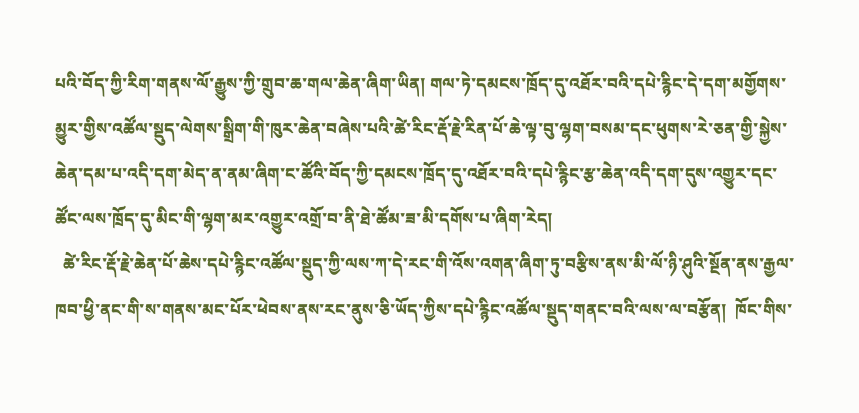པའི་བོད་ཀྱི་རིག་གནས་ལོ་རྒྱུས་ཀྱི་གྲུབ་ཆ་གལ་ཆེན་ཞིག་ཡིན། གལ་ཏེ་དམངས་ཁྲོད་དུ་འཐོར་བའི་དཔེ་རྙིང་དེ་དག་མགྱོགས་མྱུར་གྱིས་འཚོལ་སྡུད་ལེགས་སྒྲིག་གི་ཁུར་ཆེན་བཞེས་པའི་ཚེ་རིང་རྡོ་རྗེ་རིན་པོ་ཆེ་ལྟ་བུ་ལྷག་བསམ་དང་ཕུགས་རེ་ཅན་གྱི་སྐྱེས་ཆེན་དམ་པ་འདི་དག་མེད་ན་ནམ་ཞིག་ང་ཚོའི་བོད་ཀྱི་དམངས་ཁྲོད་དུ་འཐོར་བའི་དཔེ་རྙིང་རྩ་ཆེན་འདི་དག་དུས་འགྱུར་དང་ཚོང་ལས་ཁྲོད་དུ་མིང་གི་ལྷག་མར་འགྱུར་འགྲོ་བ་ནི་ཐེ་ཚོམ་ཟ་མི་དགོས་པ་ཞིག་རེད།
  ཚེ་རིང་རྡོ་རྗེ་ཆེན་པོ་ཆེས་དཔེ་རྙིང་འཚོལ་སྡུད་ཀྱི་ལས་ཀ་དེ་རང་གི་འོས་འགན་ཞིག་ཏུ་བརྩིས་ནས་མི་ལོ་ཉི་ཤུའི་སྔོན་ནས་རྒྱལ་ཁབ་ཕྱི་ནང་གི་ས་གནས་མང་པོར་ཕེབས་ནས་རང་ནུས་ཅི་ཡོད་ཀྱིས་དཔེ་རྙིང་འཚོལ་སྡུད་གནང་བའི་ལས་ལ་བརྩོན།  ཁོང་གིས་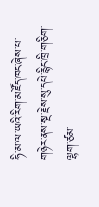ཧི་མ་ལ་ཡའི་རིག་མཛོད་ཁང་ཞེས་པ་གཉེར་ནས་སྔ་རྗེས་སུ་དཔེ་རྙིང་ཁྲི་གཅིག་ལྷག་ཙམ་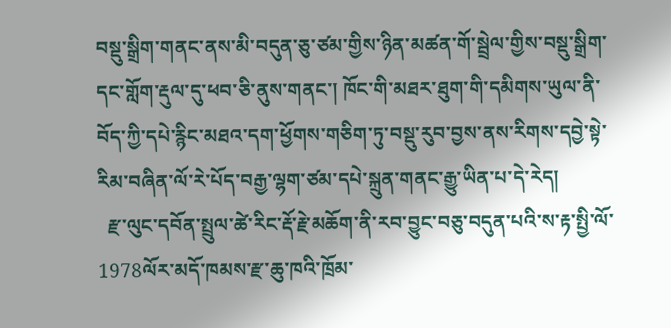བསྡུ་སྒྲིག་གནང་ནས་མི་བདུན་ཅུ་ཙམ་གྱིས་ཉིན་མཚན་གོ་སྦྲེལ་གྱིས་བསྡུ་སྒྲིག་དང་གློག་རྡུལ་དུ་ཕབ་ཅི་ནུས་གནང་། ཁོང་གི་མཐར་ཐུག་གི་དམིགས་ཡུལ་ནི་བོད་ཀྱི་དཔེ་རྙིང་མཐའ་དག་ཕྱོགས་གཅིག་ཏུ་བསྡུ་རུབ་བྱས་ནས་རིགས་དབྱེ་སྟེ་རིམ་བཞིན་ལོ་རེ་པོད་བརྒྱ་ལྷག་ཙམ་དཔེ་སྐྲུན་གནང་རྒྱུ་ཡིན་པ་དེ་རེད།
  རྫ་ལུང་དབོན་སྤྲུལ་ཚེ་རིང་རྡོ་རྗེ་མཆོག་ནི་རབ་བྱུང་བཅུ་བདུན་པའི་ས་རྟ་སྤྱི་ལོ་1978ལོར་མདོ་ཁམས་རྫ་ཆུ་ཁའི་ཁྲོམ་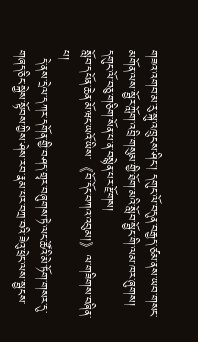གཟའ་འགབ་མ་རུ་སྐུ་འཁྲུངས་ཤིང་། དགུང་ལོ་བདུན་བརྒྱད་ཙམ་ནས་ཡབ་གསང་མགོན་ལས་སྦྱོར་ཀློག་འབྲི་གསུམ་གྱི་ཐོག་མའི་སློབ་སྦྱོང་གི་ལམ་ཁར་ཞུགས། དགུང་ལོ་བཅུ་གཅིག་སོན་པ་ན་བསྙེན་པར་རྫོགས།
སློབ་དཔོན་ཆེན་མོ་ཝང་ཡའོ་ཡིས་《བོ་དོང་བཀའ་འབུམ།》ལ་གཟིགས་བཞིན་པ།
  དེ་ནས་དྲེལ་དཀར་དགོན་གྱི་བཤད་གྲྭར་བཞུགས་ཏེ་ལང་ཚོའི་མེ་ཏོག་གསར་དུ་གཞད་ཅིང་སྐྱེས་སྟོབས་ཀྱིས་ཤེས་རབ་རྣམ་པར་བཀྲ་བའི་ཟེའུ་ཕྲེང་ལས་སྦྱངས་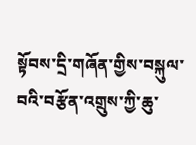སྟོབས་དྲི་གཞོན་གྱིས་བསྐུལ་བའི་བརྩོན་འགྲུས་ཀྱི་ཆུ་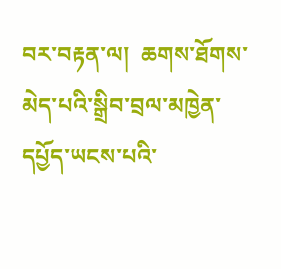བར་བརྟན་ལ།  ཆགས་ཐོགས་མེད་པའི་སྒྲིབ་བྲལ་མཁྱེན་དཔྱོད་ཡངས་པའི་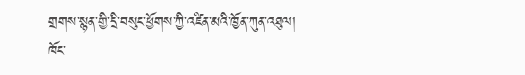གྲགས་སྙན་གྱི་དྲི་བསུང་ཕྱོགས་ཀྱི་འཛིན་མའི་ཁྱོན་ཀུན་འཐུལ།   ཁོང་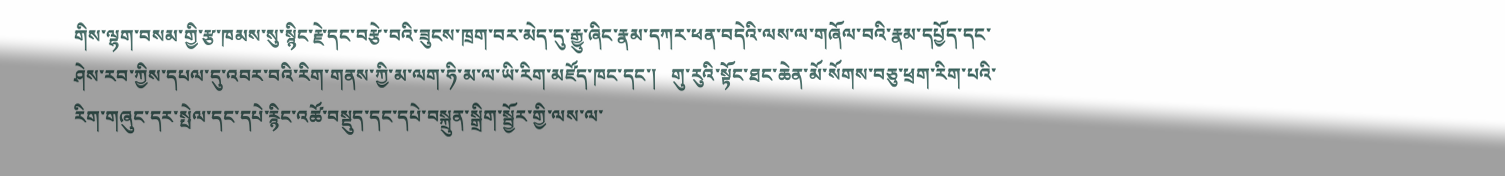གིས་ལྷག་བསམ་གྱི་རྩ་ཁམས་སུ་སྙིང་རྗེ་དང་བརྩེ་བའི་ཟུངས་ཁྲག་བར་མེད་དུ་རྒྱུ་ཞིང་རྣམ་དཀར་ཕན་བདེའི་ལས་ལ་གཞོལ་བའི་རྣམ་དཔྱོད་དང་ཤེས་རབ་ཀྱིས་དཔལ་དུ་འབར་བའི་རིག་གནས་ཀྱི་མ་ལག་ཧི་མ་ལ་ཡི་རིག་མཛོད་ཁང་དང་།   གུ་རུའི་སྟོང་ཐང་ཆེན་མོ་སོགས་བཅུ་ཕྲག་རིག་པའི་རིག་གཞུང་དར་སྤེལ་དང་དཔེ་རྙིང་འཚོ་བསྡུད་དང་དཔེ་བསྐྲུན་སྒྲིག་སྦྱོར་གྱི་ལས་ལ་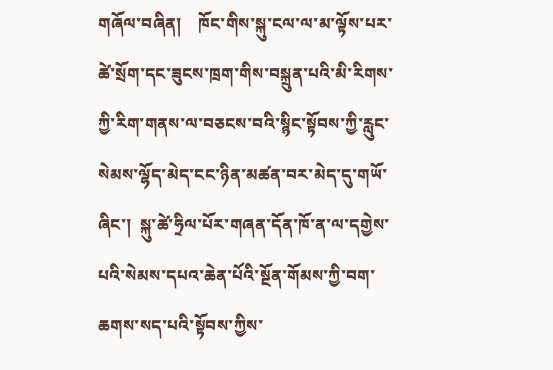གཞོལ་བཞིན།    ཁོང་གིས་སྐུ་ངལ་ལ་མ་ལྟོས་པར་ཚེ་སྲོག་དང་ཟུངས་ཁྲག་གིས་བསྐྲུན་པའི་མི་རིགས་ཀྱི་རིག་གནས་ལ་བཅངས་བའི་སྙིང་སྟོབས་ཀྱི་རླུང་སེམས་ལྷོད་མེད་ངང་ཉིན་མཚན་བར་མེད་དུ་གཡོ་ཞིང་།  སྐུ་ཚེ་ཧྲིལ་པོར་གཞན་དོན་ཁོ་ན་ལ་དགྱེས་པའི་སེམས་དཔའ་ཆེན་པོའི་སྔོན་གོམས་ཀྱི་བག་ཆགས་སད་པའི་སྟོབས་ཀྱིས་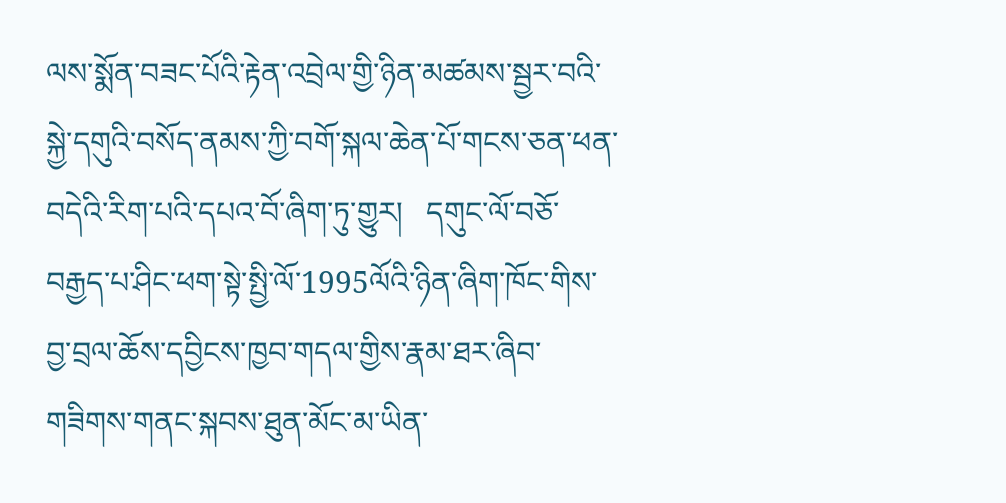ལས་སྨོན་བཟང་པོའི་རྟེན་འབྲེལ་གྱི་ཉིན་མཚམས་སྦྱར་བའི་སྐྱེ་དགུའི་བསོད་ནམས་ཀྱི་བགོ་སྐལ་ཆེན་པོ་གངས་ཅན་ཕན་བདེའི་རིག་པའི་དཔའ་བོ་ཞིག་ཏུ་གྱུར།   དགུང་ལོ་བཅོ་བརྒྱད་པ་ཤིང་ཕག་སྟེ་སྤྱི་ལོ་1995ལོའི་ཉིན་ཞིག་ཁོང་གིས་བྱ་བྲལ་ཆོས་དབྱིངས་ཁྱབ་གདལ་གྱིས་རྣམ་ཐར་ཞིབ་གཟིགས་གནང་སྐབས་ཐུན་མོང་མ་ཡིན་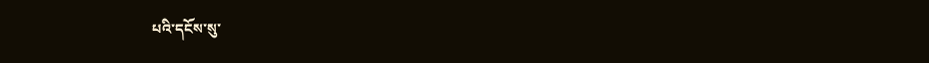པའི་དངོས་སུ་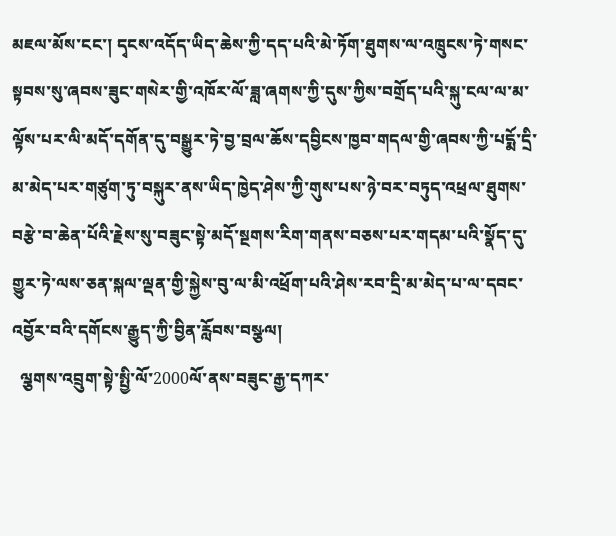མཇལ་མོས་ངང་། དྭངས་འདོད་ཡིད་ཆེས་ཀྱི་དད་པའི་མེ་ཏོག་ཐུགས་ལ་འཁྲུངས་ཏེ་གསང་སྟབས་སུ་ཞབས་ཟུང་གསེར་གྱི་འཁོར་ལོ་ཟླ་ཞགས་ཀྱི་དུས་ཀྱིས་བགྲོད་པའི་སྐུ་ངལ་ལ་མ་ལྟོས་པར་ལི་མདོ་དགོན་དུ་བསྒྱུར་ཏེ་བྱ་བྲལ་ཆོས་དབྱིངས་ཁྱབ་གདལ་གྱི་ཞབས་ཀྱི་པདྨོ་དྲི་མ་མེད་པར་གཙུག་ཏུ་བསྐུར་ནས་ཡིད་ཁྱེད་ཤེས་ཀྱི་གུས་པས་ཉེ་བར་བཏུད་འཕྲལ་ཐུགས་བརྩེ་བ་ཆེན་པོའི་རྗེས་སུ་བཟུང་སྟེ་མདོ་སྔགས་རིག་གནས་བཅས་པར་གདམ་པའི་སྣོད་དུ་གྱུར་ཏེ་ལས་ཅན་སྐལ་ལྡན་གྱི་སྐྱེས་བུ་ལ་མི་འཕྲོག་པའི་ཤེས་རབ་དྲི་མ་མེད་པ་ལ་དབང་འབྱོར་བའི་དགོངས་རྒྱུད་ཀྱི་བྱིན་རློབས་བསྩལ།
  ལྕགས་འབྲུག་སྟེ་སྤྱི་ལོ་2000ལོ་ནས་བཟུང་རྒྱ་དཀར་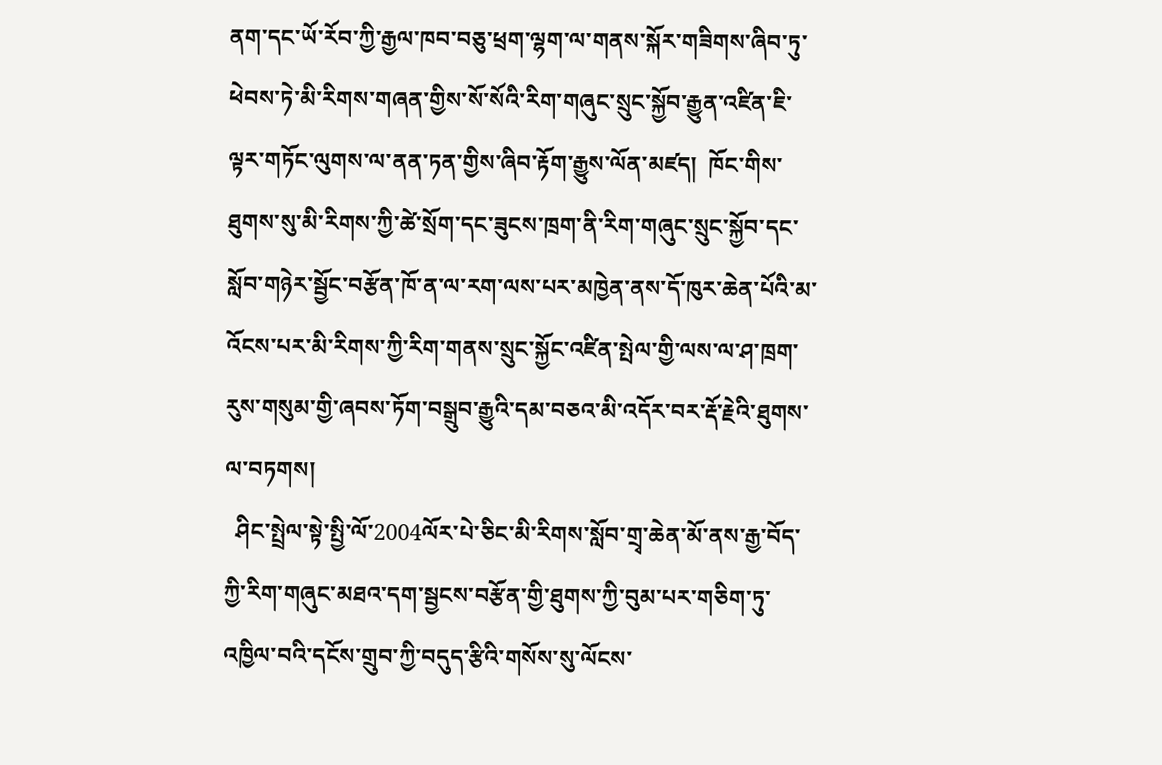ནག་དང་ཡོ་རོབ་ཀྱི་རྒྱལ་ཁབ་བཅུ་ཕྲག་ལྷག་ལ་གནས་སྐོར་གཟིགས་ཞིབ་ཏུ་ཕེབས་ཏེ་མི་རིགས་གཞན་གྱིས་སོ་སོའི་རིག་གཞུང་སྲུང་སྐྱོབ་རྒྱུན་འཛིན་ཇི་ལྟར་གཏོང་ལུགས་ལ་ནན་ཏན་གྱིས་ཞིབ་རྟོག་རྒྱུས་ལོན་མཛད།  ཁོང་གིས་ཐུགས་སུ་མི་རིགས་ཀྱི་ཚེ་སྲོག་དང་ཟུངས་ཁྲག་ནི་རིག་གཞུང་སྲུང་སྐྱོབ་དང་སློབ་གཉེར་སྦྱོང་བརྩོན་ཁོ་ན་ལ་རག་ལས་པར་མཁྱེན་ནས་དོ་ཁུར་ཆེན་པོའི་མ་འོངས་པར་མི་རིགས་ཀྱི་རིག་གནས་སྲུང་སྐྱོང་འཛིན་སྤེལ་གྱི་ལས་ལ་ཤ་ཁྲག་རུས་གསུམ་གྱི་ཞབས་ཏོག་བསྒྲུབ་རྒྱུའི་དམ་བཅའ་མི་འདོར་བར་རྡོ་རྗེའི་ཐུགས་ལ་བཏགས།
  ཤིང་སྤྲེལ་སྟེ་སྤྱི་ལོ་2004ལོར་པེ་ཅིང་མི་རིགས་སློབ་གྲྭ་ཆེན་མོ་ནས་རྒྱ་བོད་ཀྱི་རིག་གཞུང་མཐའ་དག་སྦྱངས་བརྩོན་གྱི་ཐུགས་ཀྱི་བུམ་པར་གཅིག་ཏུ་འཁྱིལ་བའི་དངོས་གྲུབ་ཀྱི་བདུད་རྩིའི་གསོས་སུ་ལོངས་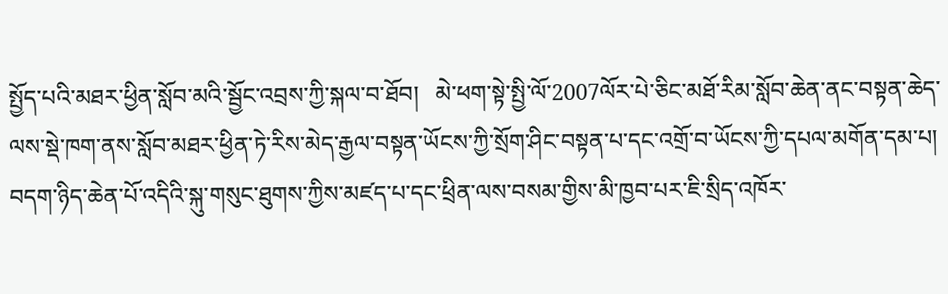སྤྱོད་པའི་མཐར་ཕྱིན་སློབ་མའི་སྦྱོང་འབྲས་ཀྱི་སྐལ་བ་ཐོབ།   མེ་ཕག་སྟེ་སྤྱི་ལོ་2007ལོར་པེ་ཅིང་མཐོ་རིམ་སློབ་ཆེན་ནང་བསྟན་ཆེད་ལས་སྡེ་ཁག་ནས་སློབ་མཐར་ཕྱིན་ཏེ་རིས་མེད་རྒྱལ་བསྟན་ཡོངས་ཀྱི་སྲོག་ཤིང་བསྟན་པ་དང་འགྲོ་བ་ཡོངས་ཀྱི་དཔལ་མགོན་དམ་པ།    བདག་ཉིད་ཆེན་པོ་འདིའི་སྐུ་གསུང་ཐུགས་ཀྱིས་མཛད་པ་དང་ཕྲིན་ལས་བསམ་གྱིས་མི་ཁྱབ་པར་ཇི་སྲིད་འཁོར་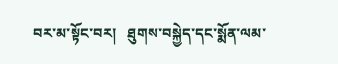བར་མ་སྟོང་བར།   ཐུགས་བསྐྱེད་དང་སྨོན་ལམ་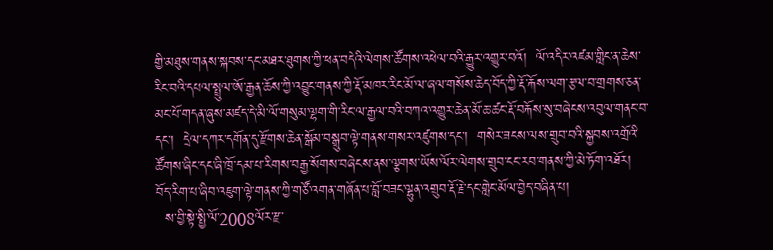གྱི་མཐུས་གནས་སྐབས་དང་མཐར་ཐུགས་ཀྱི་ཕན་བདེའི་ལེགས་ཚོགས་འཕེལ་བའི་རྒྱུར་འགྱུར་བའོ།  ལོ་འདིར་འཛམ་གླིང་ན་ཆེས་རིང་བའི་དཔལ་སྤྲུལ་ཨོ་རྒྱན་ཆོས་ཀྱི་འབྱུང་གནས་ཀྱི་རྡོ་མཁར་རིང་མོ་ལ་ཞལ་གསོས་ཆེད་བོད་ཀྱི་རྡོ་རྐོས་ལག་རྩལ་བ་གྲགས་ཅན་མང་པོ་གདན་ཞུས་མཛད་དེ་མི་ལོ་གསུམ་ལྷག་གི་རིང་ལ་རྒྱལ་བའི་བཀའ་འགྱུར་ཆེན་མོ་ཆ་ཚང་རྡོ་བརྐོས་སུ་བཞེངས་འབུལ་གནང་བ་དང་།  དྲེལ་དཀར་དགོན་དུ་རྫོགས་ཆེན་སྒོམ་བསྒྲུབ་ལྟེ་གནས་གསར་འཛུགས་དང་།  གསེར་ཟངས་ལས་གྲུབ་བའི་སྐྱབས་འགྲོའི་ཚོགས་ཞིང་དང་ཞི་ཁྲོ་དམ་པ་རིགས་བརྒྱ་སོགས་བཞེངས་ནས་ལྕགས་ཡོས་ལོར་ལེགས་གྲུབ་ངང་རབ་གནས་ཀྱི་མེ་ཏོག་འཐོར།
བོད་རིག་པ་ཞིབ་འཇུག་ལྟེ་གནས་ཀྱི་གཙོ་འགན་གཞོན་པ་བློ་བཟང་ལྷུན་འགྲུབ་རྡོ་རྗེ་དང་གླེང་མོལ་བྱེད་བཞིན་པ།
  ས་བྱི་སྟེ་སྤྱི་ལོ་2008ལོར་རྫ་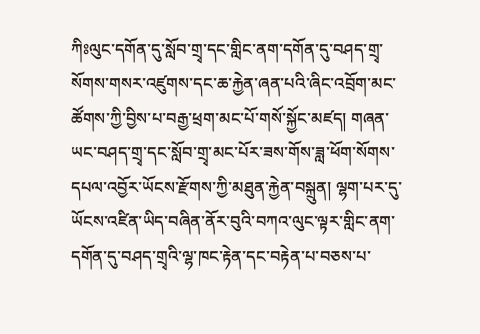ཀིཿལུང་དགོན་དུ་སློབ་གྲྭ་དང་གླིང་ནག་དགོན་དུ་བཤད་གྲྭ་སོགས་གསར་འཛུགས་དང་ཆ་རྐྱེན་ཞན་པའི་ཞིང་འབྲོག་མང་ཚོགས་ཀྱི་བྱིས་པ་བརྒྱ་ཕྲག་མང་པོ་གསོ་སྐྱོང་མཛད། གཞན་ཡང་བཤད་གྲྭ་དང་སློབ་གྲྭ་མང་པོར་ཟས་གོས་ཟླ་ཕོག་སོགས་དཔལ་འབྱོར་ཡོངས་རྫོགས་ཀྱི་མཐུན་རྐྱེན་བསྐྲུན། ལྷག་པར་དུ་ཡོངས་འཛིན་ཡིད་བཞིན་ནོར་བུའི་བཀའ་ལུང་ལྟར་གླིང་ནག་དགོན་དུ་བཤད་གྲྭའི་ལྷ་ཁང་རྟེན་དང་བརྟེན་པ་བཅས་པ་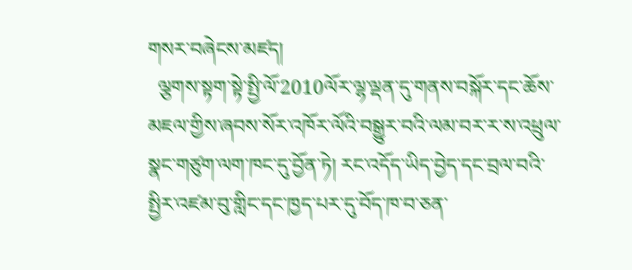གསར་བཞེངས་མཛད།
  ལྕགས་སྟག་སྟེ་སྤྱི་ལོ་2010ལོར་ལྷ་ལྡན་དུ་གནས་བསྐོར་དང་ཆོས་མཇལ་གྱིས་ཞབས་སོར་འཁོར་ལོའི་བསྒྱུར་བའི་ལམ་བར་ར་ས་འཕྲུལ་སྣང་གཙུག་ལག་ཁང་དུ་བྱོན་ཏེ། རང་འདོད་ཡིད་བྱེད་དང་བྲལ་བའི་སྤྱིར་འཛམ་བུ་གླིང་དང་ཁྱད་པར་དུ་བོད་ཁ་བ་ཅན་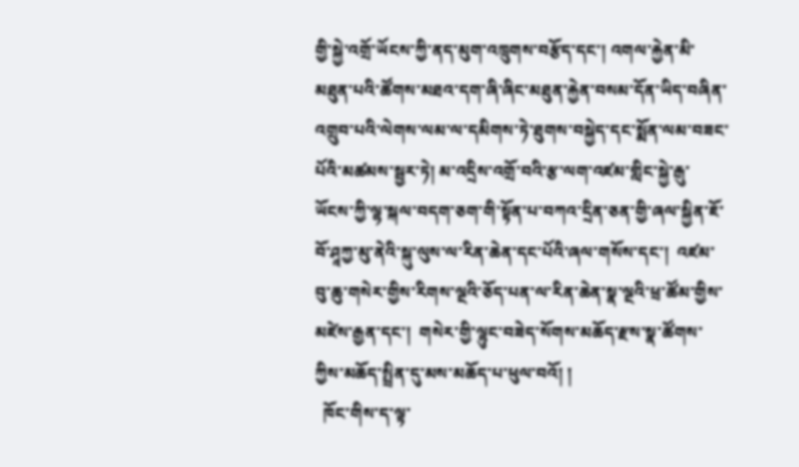གྱི་སྐྱེ་འགྲོ་ཡོངས་ཀྱི་ནད་མུག་འཁྲུགས་བརྩོད་དང་། འགལ་རྐྱེན་མི་མཐུན་པའི་ཚོགས་མཐའ་དག་ཞི་ཞིང་མཐུན་རྐྱེན་བསམ་དོན་ཡིད་བཞིན་འགྲུབ་པའི་ལེགས་ལམ་ལ་དམིགས་ཏེ་ཐུགས་བསྐྱེད་དང་སྨོན་ལམ་བཟང་པོའི་མཚམས་སྦྱར་ཏེ། མ་འདྲིས་འགྲོ་བའི་རྩ་ལག་འཛམ་གླིང་སྐྱེ་རྒུ་ཡོངས་ཀྱི་ལྷ་སྐལ་བདག་ཅག་གི་སྟོན་པ་བཀའ་དྲིན་ཅན་གྱི་ཞལ་སྐྱིན་ཇོ་བོ་ཤཱཀྱ་མུ་ནེའི་སྐུ་ལུས་ལ་རིན་ཆེན་དང་པོའི་ཞལ་གསོས་དང་།  འཛམ་བུ་ཆུ་གསེར་གྱིས་རིགས་ལྔའི་ཅོད་པན་ལ་རིན་ཆེན་སྣ་ལྔའི་ཕྲ་ཚོམ་གྱིས་མཛེས་རྒྱན་དང་།  གསེར་གྱི་ལྷུང་བཟེད་སོགས་མཆོད་རྫས་སྣ་ཚོགས་ཀྱིས་མཆོད་སྤྲིན་དུ་མས་མཆོད་པ་ཕུལ་བའོ། །
  ཁོང་གིས་ད་ལྟ་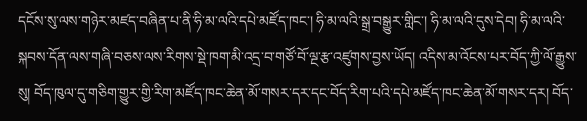དངོས་སུ་ལས་གཉེར་མཛད་བཞིན་པ་ནི་ཧི་མ་ལའི་དཔེ་མཛོད་ཁང་། ཧི་མ་ལའི་སྒྲ་བསྒྱུར་གླིང་། ཧི་མ་ལའི་དུས་དེབ། ཧི་མ་ལའི་སྐབས་དོན་ལས་གཞི་བཅས་ལས་རིགས་སྡེ་ཁག་མི་འདྲ་བ་གཙོ་བོ་ལྔ་རྩ་འཛུགས་བྱས་ཡོད། འདིས་མ་འོངས་པར་བོད་ཀྱི་ལོ་རྒྱུས་སུ། བོད་ཁུལ་དུ་གཅིག་གྱུར་གྱི་རིག་མཛོད་ཁང་ཆེན་མོ་གསར་དར་དང་བོད་རིག་པའི་དཔེ་མཛོད་ཁང་ཆེན་མོ་གསར་དར། བོད་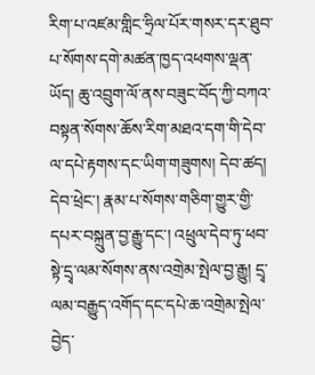རིག་པ་འཛམ་གླིང་ཧྲིལ་པོར་གསར་དར་ཐུབ་པ་སོགས་དགེ་མཚན་ཁྱད་འཕགས་ལྡན་ཡོད། ཆུ་འབྲུག་ལོ་ནས་བཟུང་བོད་ཀྱི་བཀའ་བསྟན་སོགས་ཆོས་རིག་མཐའ་དག་གི་དེབ་ལ་དཔེ་རྟགས་དང་ཡིག་གཟུགས། དེབ་ཚད། དེབ་ཕྲེང་། རྣམ་པ་སོགས་གཅིག་གྱུར་གྱི་དཔར་བསྐྲུན་བྱ་རྒྱུ་དང་། འཕྲུལ་དེབ་ཏུ་ཕབ་སྟེ་དྲྭ་ལམ་སོགས་ནས་འགྲེམ་སྤེལ་བྱ་རྒྱུ། དྲྭ་ལམ་བརྒྱུད་འགོད་དང་དཔེ་ཆ་འགྲེམ་སྤེལ་བྱེད་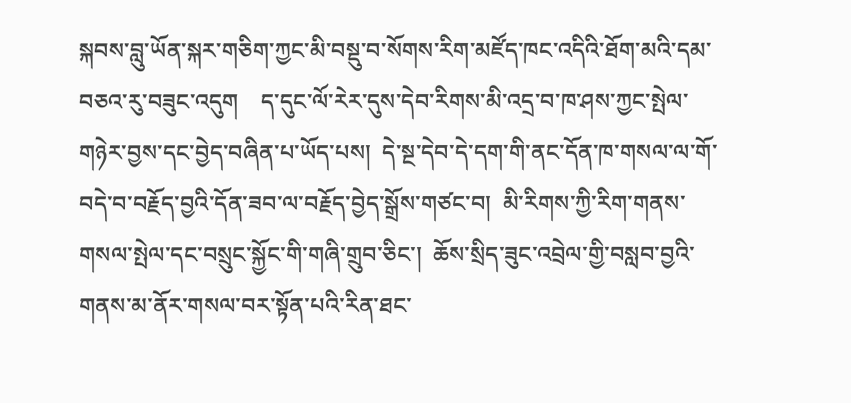སྐབས་བླུ་ཡོན་སྐར་གཅིག་ཀྱང་མི་བསྡུ་བ་སོགས་རིག་མཛོད་ཁང་འདིའི་ཐོག་མའི་དམ་བཅའ་རུ་བཟུང་འདུག    ད་དུང་ལོ་རེར་དུས་དེབ་རིགས་མི་འདྲ་བ་ཁ་ཤས་ཀྱང་སྤེལ་གཉེར་བྱས་དང་བྱེད་བཞིན་པ་ཡོད་པས།  དེ་སྔ་དེབ་དེ་དག་གི་ནང་དོན་ཁ་གསལ་ལ་གོ་བདེ་བ་བརྗོད་བྱའི་དོན་ཟབ་ལ་བརྗོད་བྱེད་སྒྲོས་གཙང་བ།  མི་རིགས་ཀྱི་རིག་གནས་གསལ་སྤེལ་དང་བསྲུང་སྐྱོང་གི་གཞི་གྲུབ་ཅིང་།  ཆོས་སྲིད་ཟུང་འབྲེལ་གྱི་བསླབ་བྱའི་གནས་མ་ནོར་གསལ་བར་སྟོན་པའི་རིན་ཐང་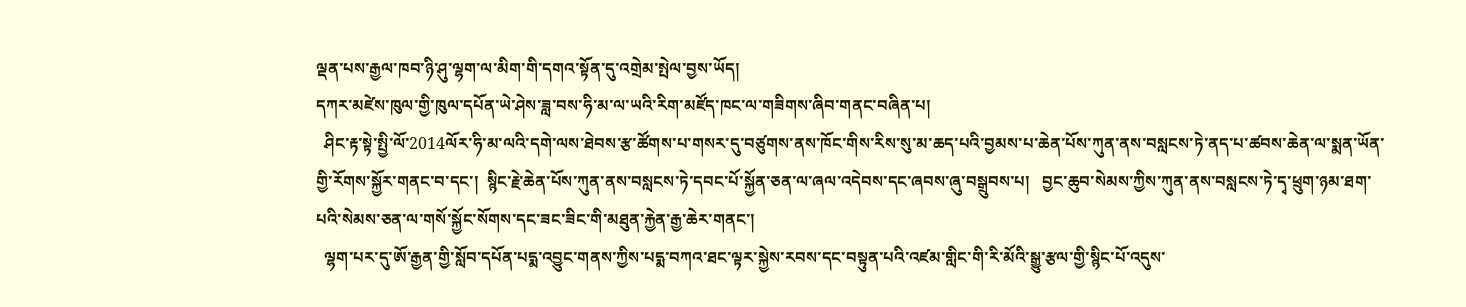ལྡན་པས་རྒྱལ་ཁབ་ཉི་ཤུ་ལྷག་ལ་མིག་གི་དགའ་སྟོན་དུ་འགྲེམ་སྤེལ་བྱས་ཡོད།
དཀར་མཛེས་ཁུལ་གྱི་ཁུལ་དཔོན་ཡེ་ཤེས་ཟླ་བས་ཧི་མ་ལ་ཡའི་རིག་མཛོད་ཁང་ལ་གཟིགས་ཞིབ་གནང་བཞིན་པ།
  ཤིང་རྟ་སྟེ་སྤྱི་ལོ་2014ལོར་ཧི་མ་ལའི་དགེ་ལས་ཐེབས་རྩ་ཚོགས་པ་གསར་དུ་བཙུགས་ནས་ཁོང་གིས་རིས་སུ་མ་ཆད་པའི་བྱམས་པ་ཆེན་པོས་ཀུན་ནས་བསླངས་ཏེ་ནད་པ་ཚབས་ཆེན་ལ་སྨན་ཡོན་གྱི་རོགས་སྐྱོར་གནང་བ་དང་།  སྙིང་རྗེ་ཆེན་པོས་ཀུན་ནས་བསླངས་ཏེ་དབང་པོ་སྐྱོན་ཅན་ལ་ཞལ་འདེབས་དང་ཞབས་ཞུ་བསྒྲུབས་པ།   བྱང་ཆུབ་སེམས་ཀྱིས་ཀུན་ནས་བསླངས་ཏེ་དྭ་ཕྲུག་ཉམ་ཐག་པའི་སེམས་ཅན་ལ་གསོ་སྐྱོང་སོགས་དང་ཟང་ཟིང་གི་མཐུན་རྐྱེན་རྒྱ་ཆེར་གནང་།
  ལྷག་པར་དུ་ཨོ་རྒྱན་གྱི་སློབ་དཔོན་པདྨ་འབྱུང་གནས་ཀྱིས་པདྨ་བཀའ་ཐང་ལྟར་སྐྱེས་རབས་དང་བསྟུན་པའི་འཛམ་གླིང་གི་རི་མོའི་སྒྱུ་རྩལ་གྱི་སྙིང་པོ་འདུས་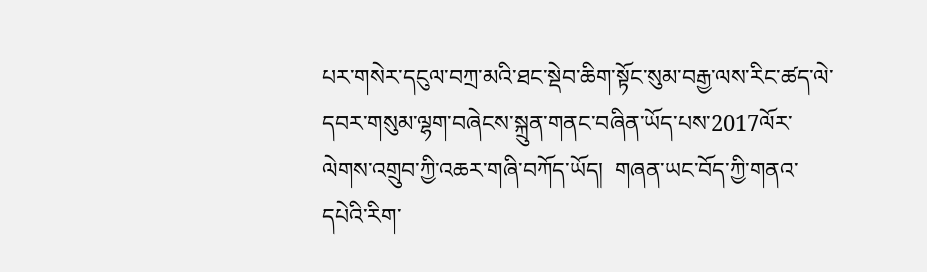པར་གསེར་དངུལ་བཀྲ་མའི་ཐང་སྡེབ་ཆིག་སྟོང་སུམ་བརྒྱ་ལས་རིང་ཚད་ལེ་དབར་གསུམ་ལྷག་བཞེངས་སྐྲུན་གནང་བཞིན་ཡོད་པས་2017ལོར་ལེགས་འགྲུབ་ཀྱི་འཆར་གཞི་བཀོད་ཡོད།  གཞན་ཡང་བོད་ཀྱི་གནའ་དཔེའི་རིག་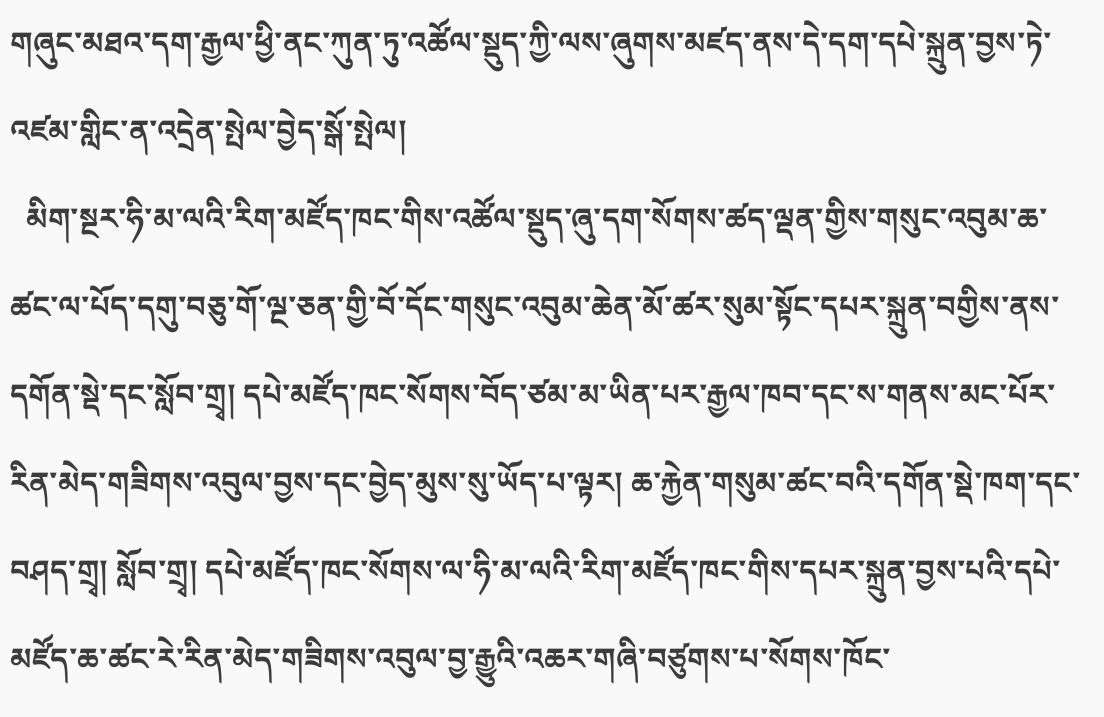གཞུང་མཐའ་དག་རྒྱལ་ཕྱི་ནང་ཀུན་ཏུ་འཚོལ་སྡུད་ཀྱི་ལས་ཞུགས་མཛད་ནས་དེ་དག་དཔེ་སྐྲུན་བྱས་ཏེ་འཛམ་གླིང་ན་འདྲེན་སྤེལ་བྱེད་སྒོ་སྤེལ།
  མིག་སྔར་ཧི་མ་ལའི་རིག་མཛོད་ཁང་གིས་འཚོལ་སྡུད་ཞུ་དག་སོགས་ཚད་ལྡན་གྱིས་གསུང་འབུམ་ཆ་ཚང་ལ་པོད་དགུ་བཅུ་གོ་ལྔ་ཅན་གྱི་བོ་དོང་གསུང་འབུམ་ཆེན་མོ་ཚར་སུམ་སྟོང་དཔར་སྐྲུན་བགྱིས་ནས་དགོན་སྡེ་དང་སློབ་གྲྭ། དཔེ་མཛོད་ཁང་སོགས་བོད་ཙམ་མ་ཡིན་པར་རྒྱལ་ཁབ་དང་ས་གནས་མང་པོར་རིན་མེད་གཟིགས་འབུལ་བྱས་དང་བྱེད་མུས་སུ་ཡོད་པ་ལྟར། ཆ་རྐྱེན་གསུམ་ཚང་བའི་དགོན་སྡེ་ཁག་དང་བཤད་གྲྭ། སློབ་གྲྭ། དཔེ་མཛོད་ཁང་སོགས་ལ་ཧི་མ་ལའི་རིག་མཛོད་ཁང་གིས་དཔར་སྐྲུན་བྱས་པའི་དཔེ་མཛོད་ཆ་ཚང་རེ་རིན་མེད་གཟིགས་འབུལ་བྱ་རྒྱུའི་འཆར་གཞི་བཙུགས་པ་སོགས་ཁོང་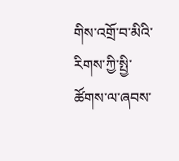གིས་འགྲོ་བ་མིའི་རིགས་ཀྱི་སྤྱི་ཚོགས་ལ་ཞབས་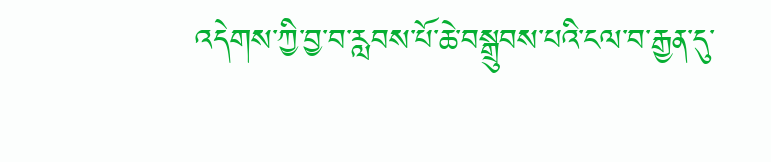འདེགས་ཀྱི་བྱ་བ་རླབས་པོ་ཆེ་བསྒྲུབས་པའི་ངལ་བ་རྒྱན་དུ་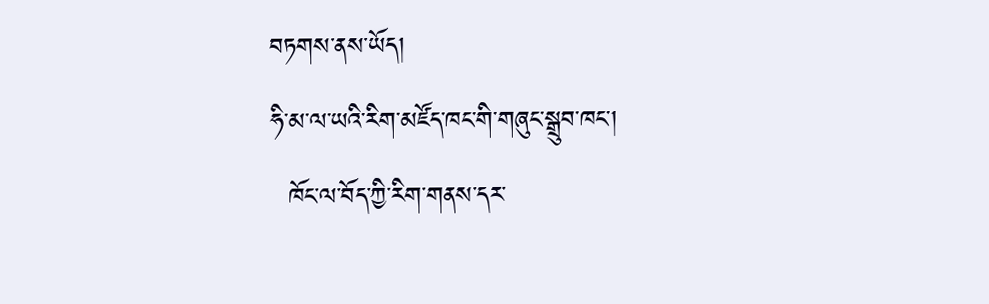བཏགས་ནས་ཡོད།
ཧི་མ་ལ་ཡའི་རིག་མཛོད་ཁང་གི་གཞུང་སྒྲུབ་ཁང་།
  ཁོང་ལ་བོད་ཀྱི་རིག་གནས་དར་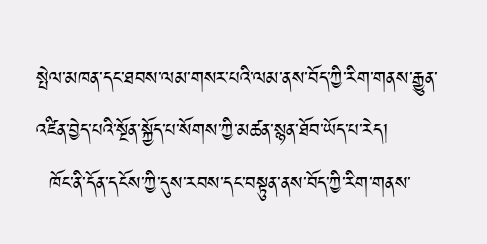སྤེལ་མཁན་དང་ཐབས་ལམ་གསར་པའི་ལམ་ནས་བོད་ཀྱི་རིག་གནས་རྒྱུན་འཛིན་བྱེད་པའི་སྔོན་སྐྱོད་པ་སོགས་ཀྱི་མཚན་སྙན་ཐོབ་ཡོད་པ་རེད།
  ཁོང་ནི་དོན་དངོས་ཀྱི་དུས་རབས་དང་བསྟུན་ནས་བོད་ཀྱི་རིག་གནས་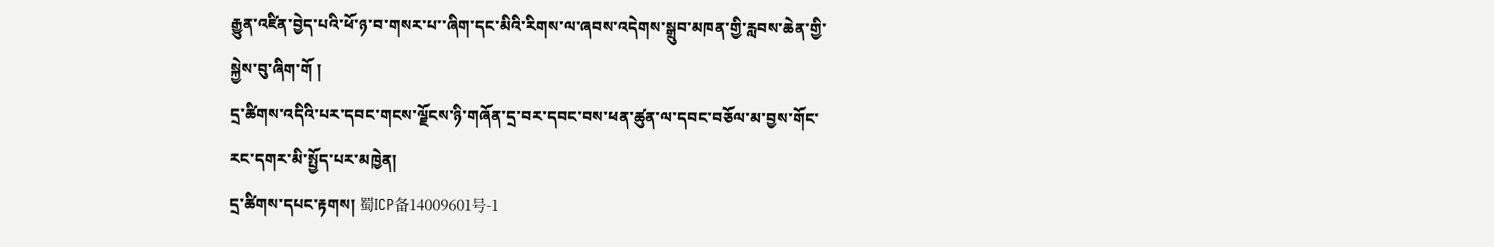རྒྱུན་འཛིན་བྱེད་པའི་ཕོ་ཉ་བ་གསར་པ་་ཞིག་དང་མིའི་རིགས་ལ་ཞབས་འདེགས་སྒྲུབ་མཁན་གྱི་རླབས་ཆེན་གྱི་སྐྱེས་བུ་ཞིག་གོ །
དྲ་ཚིགས་འདིའི་པར་དབང་གངས་ལྗོངས་ཉི་གཞོན་དྲ་བར་དབང་བས་ཕན་ཚུན་ལ་དབང་བཅོལ་མ་བྱས་གོང་རང་དགར་མི་སྤྱོད་པར་མཁྱེན།
དྲ་ཚིགས་དཔང་རྟགས། 蜀ICP备14009601号-1